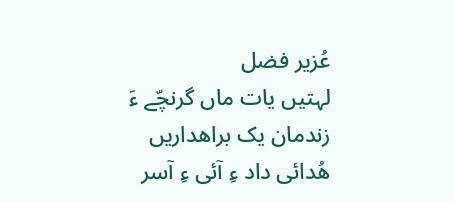عُزیر فضل
لہتیں یات ماں گرنچّے ءَ
زندمان یک براھداریں ھُدائی داد ءِ آئی ءِ آسر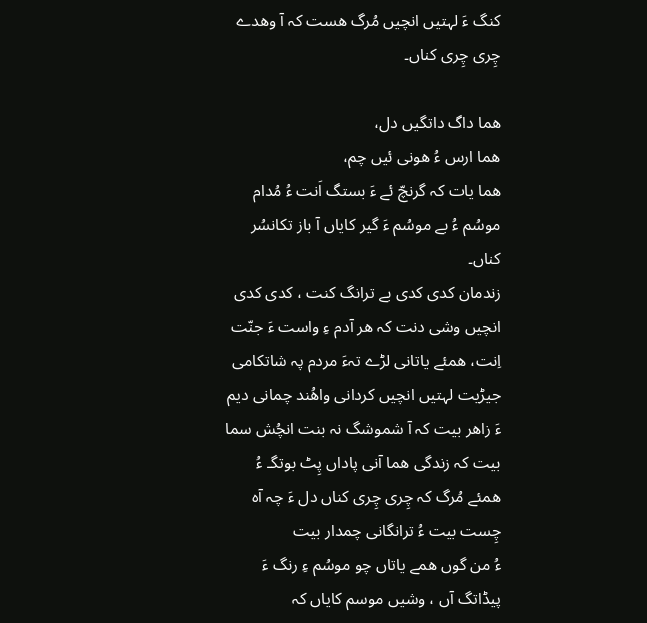کنگ ءَ لہتیں انچیں مُرگ ھست کہ آ وھدے چِری چِری کناں۔

ھما داگ داتگیں دل،
ھما ارس ءُ ھونی ئیں چم،
ھما یات کہ گرنچّ ئے ءَ بستگ اَنت ءُ مُدام موسُم ءُ بے موسُم ءَ گیر کایاں آ باز تکانسُر کناں۔
زندمان کدی کدی بے ترانگ کنت ، کدی کدی انچیں وشی دنت کہ ھر آدم ءِ واست ءَ جنّت اِنت، ھمئے یاتانی لڑے تہءَ مردم پہ شاتکامی جیڑیت لہتیں انچیں کردانی واھُند چمانی دیم ءَ زاھر بیت کہ آ شموشگ نہ بنت انچُش سما بیت کہ زندگی ھما آنی پاداں پِٹ بوتگـ ءُ ھمئے مُرگ کہ چِری چِری کناں دل ءَ چہ آہ چِست بیت ءُ ترانگانی چمدار بیت
ءُ من گوں ھمے یاتاں چو موسُم ءِ رنگ ءَ پیڈاتگ آں ، وشیں موسم کایاں کہ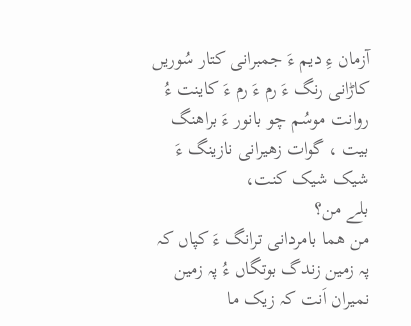آزمان ءِ دیم ءَ جمبرانی کتار سُوریں کاڑانی رنگ ءَ رم ءَ رم ءَ کاینت ءُ روانت موسُم چو بانور ءَ براھنگ بیت ، گوات زھیرانی نازینگ ءَ شیک شیک کنت،
بلے من؟
من ھما بامردانی ترانگ ءَ کپاں کہ پہ زمین زندگ بوتگاں ءُ پہ زمین نمیران اَنت کہ زیک ما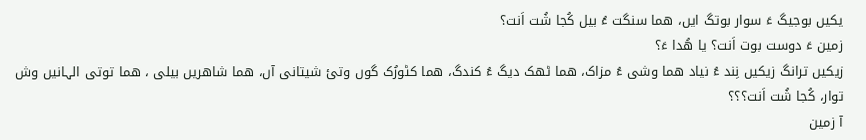یکیں بوجیگ ءَ سوار بوتگ ایں، ھما سنگت ءُ بیل کُجا شُت اَنت؟
زمین ءَ دوست بوت اَنت؟ یا ھُدا ءَ؟
زیکیں ترانگ زیکیں نِند ءُ نیاد ھما وشی ءُ مزاک، ھما ٹھک دیگ ءُ کندگ، ھما کٹورُک گوں وتئ شیتانی آں، ھما شاھریں بیلی ، ھما توتی الہانیں وش توار، کُجا شُت اَنت؟؟؟
آ زمین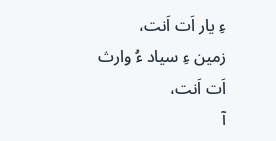ءِ یار اَت اَنت،
زمین ءِ سیاد ءُ وارث اَت اَنت،
آ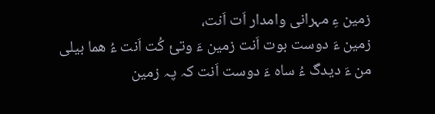زمین ءِ مہرانی وامدار اَت اَنت،
زمین ءَ دوست بوت اَنت زمین ءَ وتئ کُت اَنت ءُ ھما بیلی من ءَ دیدگ ءُ ساہ ءَ دوست اَنت کہ پہ زمین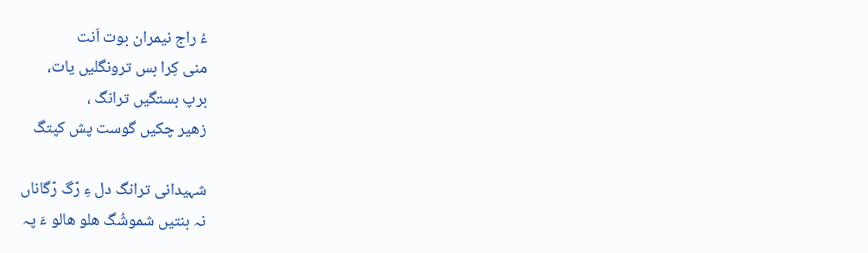ءُ راج نیمران بوت اَنت
منی کِرا بس ترونگلیں یات،
برپ بستگیں ترانگ ،
زھیر چکیں گوست پش کپتگ

شہیدانی ترانگ دل ءِ رّگ رّگاناں
نہ بنتیں شموشُگ ھلو ھالو ءَ پہ